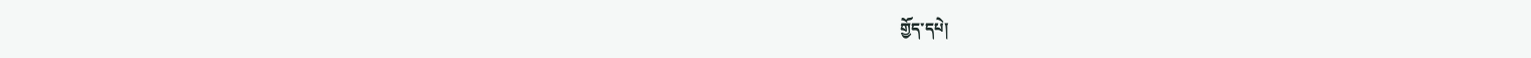གྱོད་དཔེ།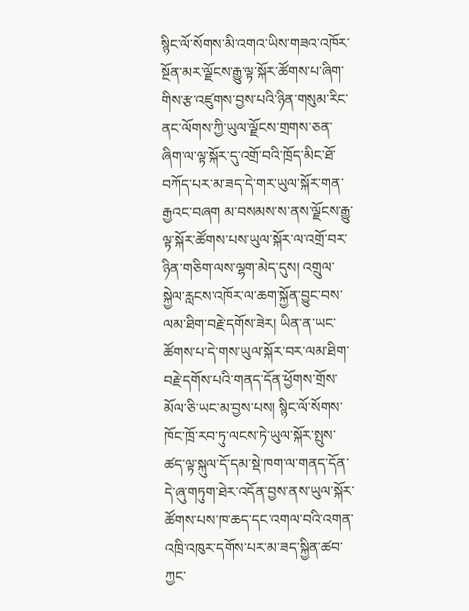སྙིང་ལོ་སོགས་མི་འགའ་ཡིས་གཟའ་འཁོར་སྔོན་མར་ལྗོངས་རྒྱུ་ལྟ་སྐོར་ཚོགས་པ་ཞིག་གིས་རྩ་འཛུགས་བྱས་པའི་ཉིན་གསུམ་རིང་ནང་ལོགས་ཀྱི་ཡུལ་ལྗོངས་གྲགས་ཅན་ཞིག་ལ་ལྟ་སྐོར་དུ་འགྲོ་བའི་ཁྲོད་མིང་ཐོ་བཀོད་པར་མ་ཟད་དེ་གར་ཡུལ་སྐོར་གན་རྒྱའང་བཞག མ་བསམས་ས་ནས་ལྗོངས་རྒྱུ་ལྟ་སྐོར་ཚོགས་པས་ཡུལ་སྐོར་ལ་འགྲོ་བར་ཉིན་གཅིག་ལས་ལྷག་མེད་དུས། འགྲུལ་སྐྱེལ་རླངས་འཁོར་ལ་ཆག་སྐྱོན་བྱུང་བས་ལམ་ཐིག་བརྗེ་དགོས་ཟེར། ཡིན་ན་ཡང་ཚོགས་པ་དེ་གས་ཡུལ་སྐོར་བར་ལམ་ཐིག་བརྗེ་དགོས་པའི་གནད་དོན་ཕྱོགས་གྲོས་མོལ་ཅི་ཡང་མ་བྱས་པས། སྙིང་ལོ་སོགས་ཁོང་ཁྲོ་རབ་ཏུ་ལངས་ཏེ་ཡུལ་སྐོར་སྤུས་ཚད་ལྟ་སྐུལ་དོ་དམ་སྡེ་ཁག་ལ་གནད་དོན་དེ་ཞུ་གཏུག་ཐེར་འདོན་བྱས་ནས་ཡུལ་སྐོར་ཚོགས་པས་ཁ་ཆད་དང་འགལ་བའི་འགན་འཁྲི་འཁུར་དགོས་པར་མ་ཟད་སྐྱིན་ཚབ་ཀྱང་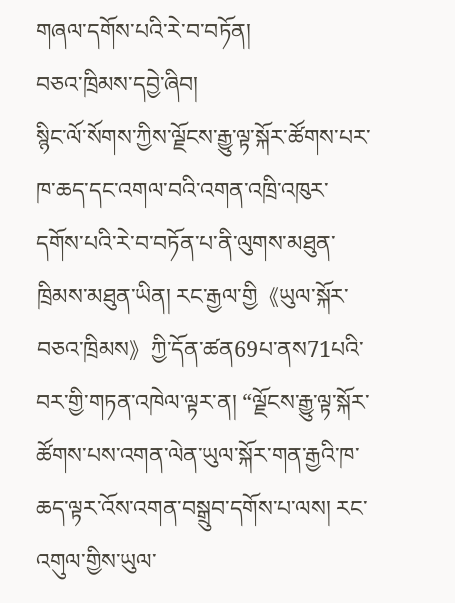གཞལ་དགོས་པའི་རེ་བ་བཏོན།
བཅའ་ཁྲིམས་དབྱེ་ཞིབ།
སྙིང་ལོ་སོགས་ཀྱིས་ལྗོངས་རྒྱུ་ལྟ་སྐོར་ཚོགས་པར་ཁ་ཆད་དང་འགལ་བའི་འགན་འཁྲི་འཁུར་དགོས་པའི་རེ་བ་བཏོན་པ་ནི་ལུགས་མཐུན་ཁྲིམས་མཐུན་ཡིན། རང་རྒྱལ་གྱི《ཡུལ་སྐོར་བཅའ་ཁྲིམས》ཀྱི་དོན་ཚན69པ་ནས71པའི་བར་གྱི་གཏན་འཁེལ་ལྟར་ན། “ལྗོངས་རྒྱུ་ལྟ་སྐོར་ཚོགས་པས་འགན་ལེན་ཡུལ་སྐོར་གན་རྒྱའི་ཁ་ཆད་ལྟར་འོས་འགན་བསྒྲུབ་དགོས་པ་ལས། རང་འགུལ་གྱིས་ཡུལ་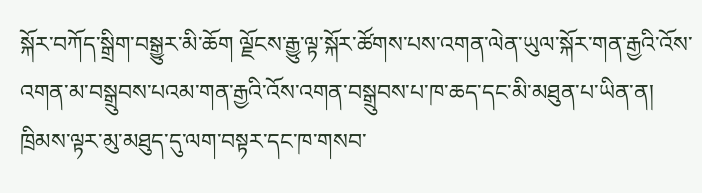སྐོར་བཀོད་སྒྲིག་བསྒྱུར་མི་ཆོག ལྗོངས་རྒྱུ་ལྟ་སྐོར་ཚོགས་པས་འགན་ལེན་ཡུལ་སྐོར་གན་རྒྱའི་འོས་འགན་མ་བསྒྲུབས་པའམ་གན་རྒྱའི་འོས་འགན་བསྒྲུབས་པ་ཁ་ཆད་དང་མི་མཐུན་པ་ཡིན་ན། ཁྲིམས་ལྟར་མུ་མཐུད་དུ་ལག་བསྟར་དང་ཁ་གསབ་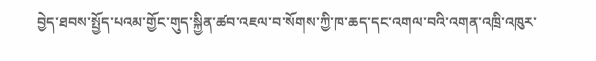བྱེད་ཐབས་སྤྱོད་པའམ་གྱོང་གུད་སྐྱིན་ཚབ་འཇལ་བ་སོགས་ཀྱི་ཁ་ཆད་དང་འགལ་བའི་འགན་འཁྲི་འཁུར་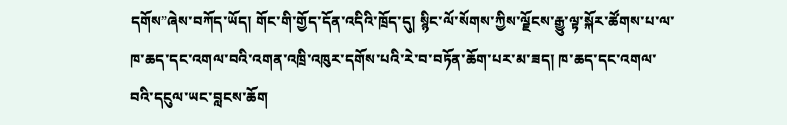དགོས”ཞེས་བཀོད་ཡོད། གོང་གི་གྱོད་དོན་འདིའི་ཁྲོད་དུ། སྙིང་ལོ་སོགས་ཀྱིས་ལྗོངས་རྒྱུ་ལྟ་སྐོར་ཚོགས་པ་ལ་ཁ་ཆད་དང་འགལ་བའི་འགན་འཁྲི་འཁུར་དགོས་པའི་རེ་བ་བཏོན་ཆོག་པར་མ་ཟད། ཁ་ཆད་དང་འགལ་བའི་དངུལ་ཡང་བླངས་ཆོག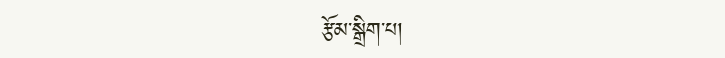རྩོམ་སྒྲིག་པ།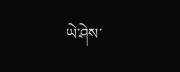ཡེ་ཤེས་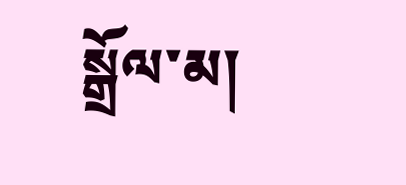སྒྲོལ་མ།